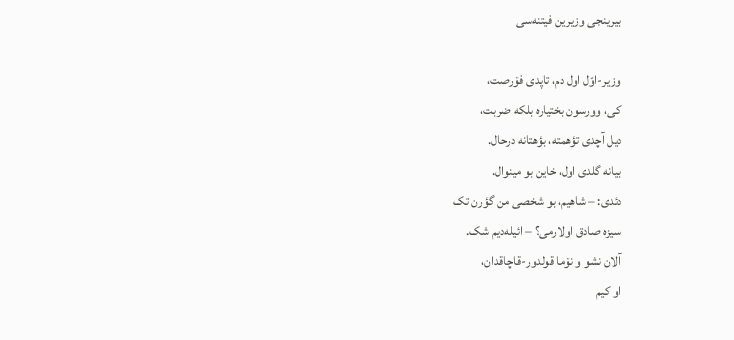بیرینجی وزیرین فیتنه‌‌سی

وزیر-اوّل اول دم، تاپدی فۆرصت،
کی، وورسون بختیاره بلکه ضربت،
دیل آچدی تؤهمته، بؤهتانه درحال.
بیانه گلدی اول، خاین بو مینوال.
دئدی: – شاهیم، بو شخصی من گؤرن تک
سیزه صادق اولارمی؟ – ائیله‌دیم شک.
آلان نشو و نۆما قولدور-قاچاقدان،
او کیم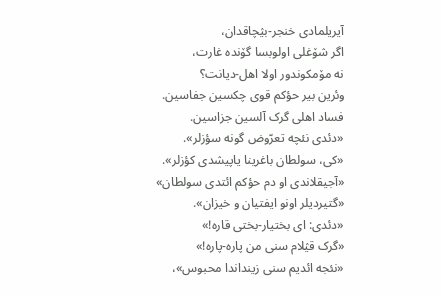آیریلمادی خنجر-بؽچاقدان،
اگر شۆغلی اولوبسا گۆنده غارت،
نه مۆمکوندور اولا اهل-دیانت؟
وئرین بیر حؤکم قوی چکسین جفاسین.
فساد اهلی گرک آلسین جزاسین.
«دئدی نئچه تعرّوض گونه سؤزلر».
«کی، سولطان باغرینا یاپیشدی کؤزلر».
«آجیقلاندی او دم حؤکم ائتدی سولطان»
«گتیردیلر اونو ایفتیان و خیزان».
«دئدی: ای بختیار-بختی قاره!»
«گرک قؽلام سنی من پاره-پاره!»
«نئجه ائدیم سنی زینداندا محبوس»،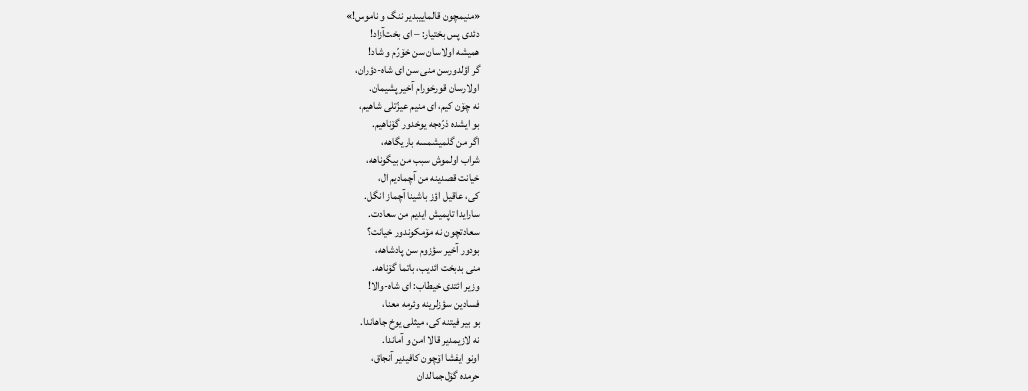«منیمچون قالماییبدیر ننگ و ناموس!»
دئدی پس بختیار: – ای بخت‌آزاد!
همیشه اولاسان سن خۆرّم و شاد!
گر اؤلدورسن منی سن ای شاه-دؤران،
اولارسان قورخورام آخیر پشیمان.
نه چۆن کیم، ای منیم عیزّتلی شاهیم،
بو ایشده ذرّه‌جه یوخدور گۆناهیم.
اگر من گلمیشمسه باریگاهه،
شراب اولموش سبب من بیگوناهه،
خیانت قصدینه من آچمادیم ال،
کی، عاقیل اؤز باشینا آچماز انگل.
سارایدا تاپمیش ایدیم من سعادت.
سعادتچون نه مۆمکوندور خیانت؟
بودور آخیر سؤزوم سن پادشاهه،
منی بدبخت ائدیب، باتما گۆناهه.
وزیر ائتدی خیطاب: ای شاه-والا!
فسادین سؤزلرینه وئرمه معنا،
بو بیر فیتنه کی، میثلی یوخ جاهاندا.
نه لازیمدیر قالا امن و آماندا.
اونو ایفشا اۆچون کافیدیر آنجاق،
حرمده گۆل‌جمالدان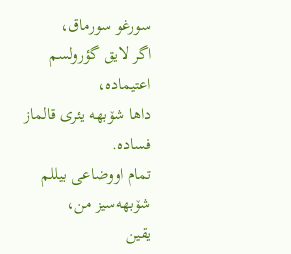سورغو سورماق،
اگر لایق گؤرولسم اعتیماده،
داها شۆبهه یئری قالماز فساده.
تمام اووضاعی بیللم شۆبهه‌سیز من،
یقین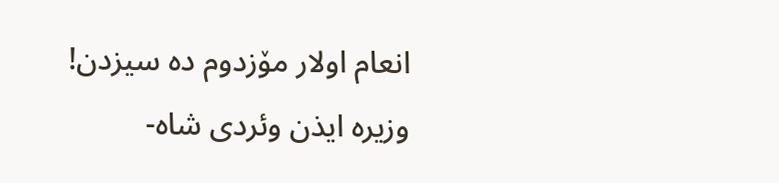انعام اولار مۆزدوم ده سیزدن!
وزیره ایذن وئردی شاه-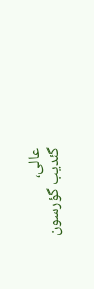عالی،
گئدیب گؤرسون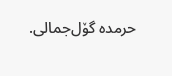حرمده گۆل‌جمالی.